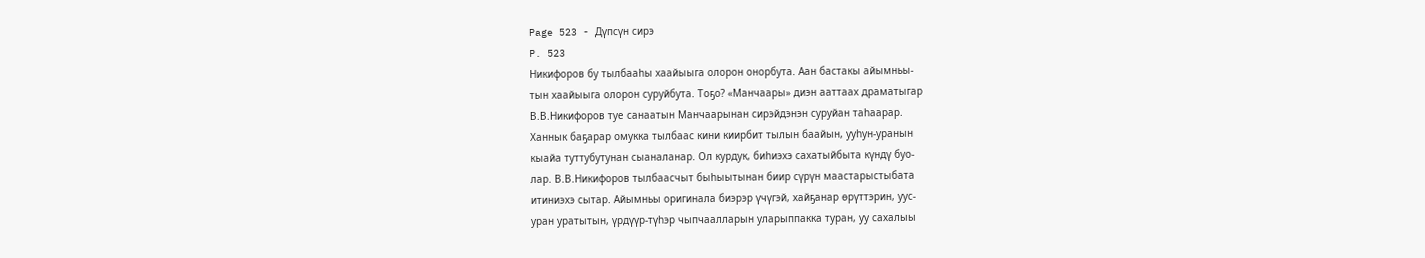Page 523 - Дүпсүн сирэ
P. 523
Никифоров бу тылбааһы хаайыыга олорон онорбута. Аан бастакы айымньы-
тын хаайыыга олорон суруйбута. Тоҕо? «Манчаары» диэн ааттаах драматыгар
В.В.Никифоров туе санаатын Манчаарынан сирэйдэнэн суруйан таһаарар.
Ханнык баҕарар омукка тылбаас кини киирбит тылын баайын, ууһун-уранын
кыайа туттубутунан сыаналанар. Ол курдук, биһиэхэ сахатыйбыта күндү буо-
лар. В.В.Никифоров тылбаасчыт быһыытынан биир сүрүн маастарыстыбата
итиниэхэ сытар. Айымньы оригинала биэрэр үчүгэй, хайҕанар өрүттэрин, уус-
уран уратытын, үрдүүр-түһэр чыпчаалларын уларыппакка туран, уу сахалыы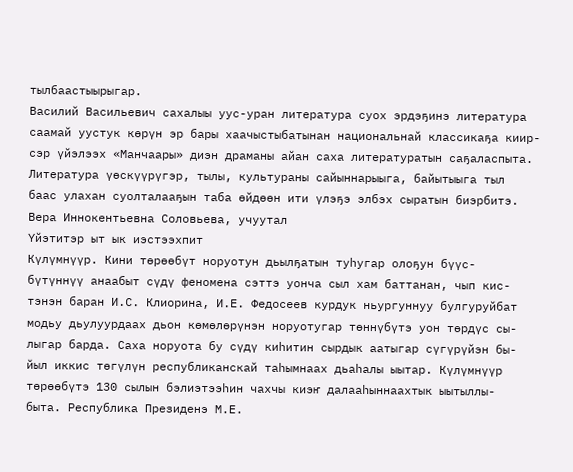тылбаастыырыгар.
Василий Васильевич сахалыы уус-уран литература суох эрдэҕинэ литература
саамай уустук көрүн эр бары хаачыстыбатынан национальнай классикаҕа киир-
сэр үйэлээх «Манчаары» диэн драманы айан саха литературатын саҕаласпыта.
Литература үөскүүрүгэр, тылы, культураны сайыннарыыга, байытыыга тыл
баас улахан суолталааҕын таба өйдөөн ити үлэҕэ элбэх сыратын биэрбитэ.
Вера Иннокентьевна Соловьева, учуутал
Үйэтитэр ыт ык иэстээхпит
Күлүмнүүр. Кини төрөөбүт норуотун дьылҕатын туһугар олоҕун бүүс-
бүтүннүү анаабыт сүдү феномена сэттэ уонча сыл хам баттанан, чып кис-
тэнэн баран И.С. Клиорина, И.Е. Федосеев курдук ньургуннуу булгуруйбат
модьу дьулуурдаах дьон көмөлөрүнэн норуотугар төннүбүтэ уон төрдүс сы-
лыгар барда. Саха норуота бу сүдү киһитин сырдык аатыгар сүгүрүйэн бы-
йыл иккис төгүлүн республиканскай таһымнаах дьаһалы ыытар. Күлүмнүүр
төрөөбүтэ 130 сылын бэлиэтээһин чахчы киэҥ далааһыннаахтык ыытыллы-
быта. Республика Президенэ М.Е.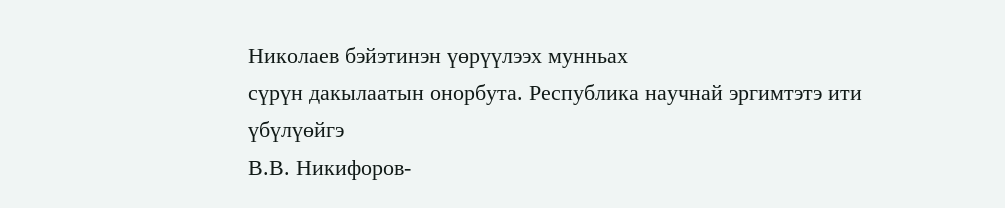Николаев бэйэтинэн үөрүүлээх мунньах
сүрүн дакылаатын онорбута. Республика научнай эргимтэтэ ити үбүлүөйгэ
В.В. Никифоров-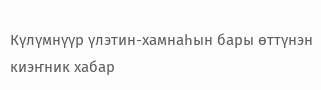Күлүмнүүр үлэтин-хамнаһын бары өттүнэн киэҥник хабар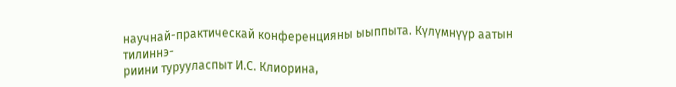научнай-практическай конференцияны ыыппыта. Күлүмнүүр аатын тилиннэ-
риини турууласпыт И.С. Клиорина,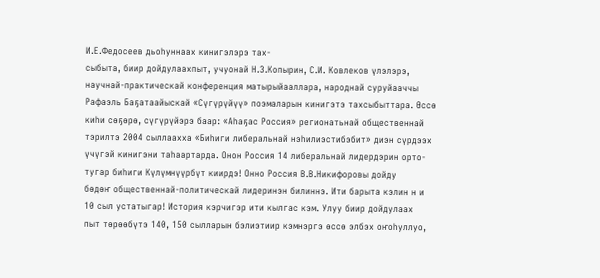И.Е.Федосеев дьоһуннаах кинигэлэрэ тах-
сыбыта, биир дойдулаахпыт, учуонай Н.З.Копырин, С.И. Ковлеков үлэлэрэ,
научнай-практическай конференция матырыйааллара, народнай суруйааччы
Рафаэль Баҕатаайыскай «Сүгүрүйүү» поэмаларын кинигэтэ тахсыбыттара. Өссө
киһи сөҕөрө, сүгүрүйэрэ баар: «Аһаҕас Россия» регионатьнай общественнай
тэрилтэ 2004 сыллаахха «Биһиги либеральнай нэһилиэстибэбит» диэн сүрдээх
үчүгэй кинигэни таһаартарда. Онон Россия 14 либеральнай лидердэрин орто-
тугар биһиги Күлүмнүүрбүт киирдэ! Онно Россия В.В.Никифоровы дойду
бөдөҥ общественнай-политическай лидеринэн билиннэ. Ити барыта кэлин н и
10 сыл устатыгар! История кэрчигэр ити кылгас кэм. Улуу биир дойдулаах
пыт төрөөбүтэ 140, 150 сылларын бэлиэтиир кэмнэргэ өссө элбэх оҥоһуллуо,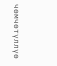чөмчөтүллүө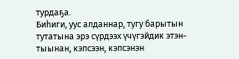турдаҕа.
Биһиги, уус алданнар, тугу барытын тутатына эрэ сүрдээх үчүгэйдик этэн-
тыынан, кэпсээн, кэпсэнэн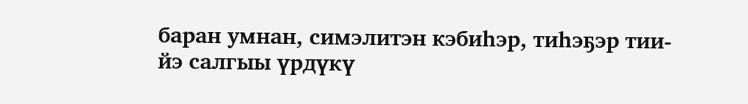баран умнан, симэлитэн кэбиһэр, тиһэҕэр тии-
йэ салгыы үрдүкү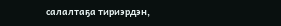салалтаҕа тириэрдэн,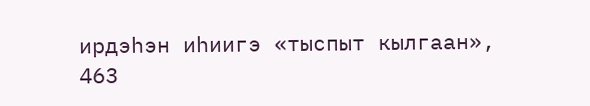ирдэһэн иһиигэ «тыспыт кылгаан»,
463